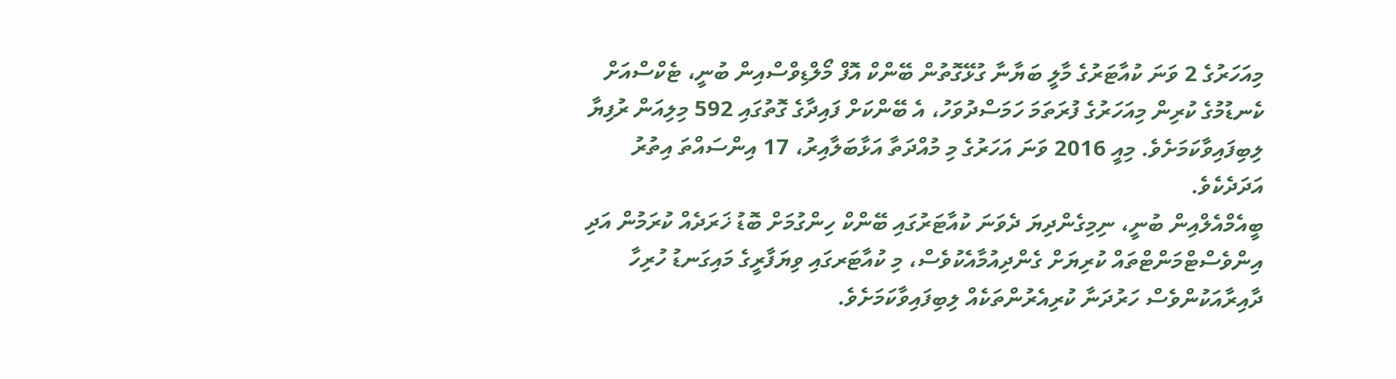މިއަހަރުގެ 2 ވަނަ ކުއާޓަރުގެ މާލީ ބަޔާނާ ގުޅޭގޮތުން ބޭންކް އޮފް މޯލްޑިވްސްއިން ބުނީ، ޓެކްސްއަށް ކެނޑުމުގެ ކުރިން މިއަހަރުގެ ފުރަތަމަ ހަމަސްދުވަހު، އެ ބޭންކަށް ފައިދާގެ ގޮތުގައި 592 މިލިއަން ރުފިޔާ ލިބިފައިވާކަމަށެވެ. މިއީ 2016 ވަނަ އަހަރުގެ މި މުއްދަތާ އަޅާބަލާއިރު، 17 އިންސައްތަ އިތުރު އަދަދެކެވެ.
ބީއެމްއެލްއިން ބުނީ، ނިމިގެންދިޔަ ދެވަނަ ކުއާޓަރުގައި ބޭންކް ހިންގުމަށް ބޮޑު ޚަރަދެއް ކުރަމުން އަދި އިންވެސްޓްމަންޓްތައް ކުރިޔަށް ގެންދިއުމާއެކުވެސް، މި ކުއާޓަރގައި ވިޔަފާރީގެ މައިގަނޑު ހުރިހާ ދާއިރާއަކުންވެސް ހަރުދަނާ ކުރިއެރުންތަކެއް ލިބިފައިވާކަމަށެވެ.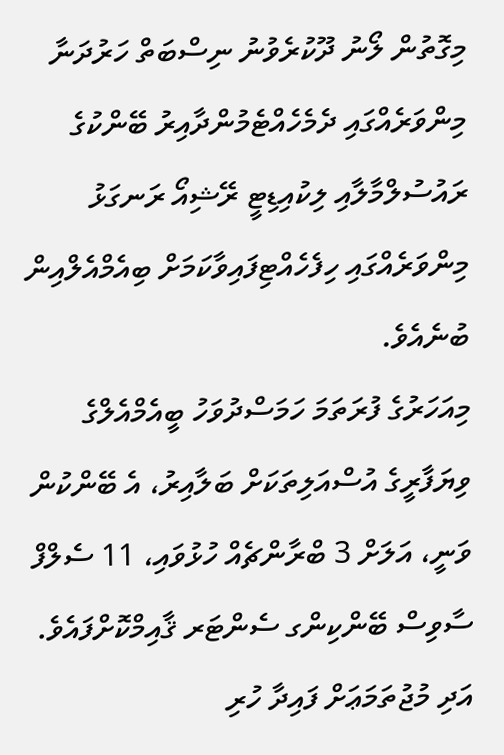މިގޮތުން ލޯނު ދޫކުރެވުނު ނިސްބަތް ހަރުދަނާ މިންވަރެއްގައި ދެމެހެއްޓެމުންދާއިރު ބޭންކުގެ ރައުސުލްމާލާއި ލިކުއިޑިޓީ ރޭޝިއޯ ރަނގަޅު މިންވަރެއްގައި ހިފެހެއްޓިފައިވާކަމަށް ބިއެމްއެލްއިން ބުނެއެވެ.
މިއަހަރުގެ ފުރަތަމަ ހަމަސްދުވަހު ބީއެމްއެލްގެ ވިޔަފާރީގެ އުސްއަލިތަކަށް ބަލާއިރު، އެ ބޭންކުން ވަނީ، އަލަށް 3 ބްރާންޗެއް ހުޅުވައި، 11 ސެލްފް ސާވިސް ބޭންކިންގ ސެންޓަރ ޤާއިމްކޮށްފައެވެ. އަދި މުޖުތަމަޢަށް ފައިދާ ހުރި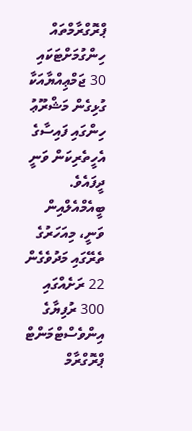ޕްރޮގްރާމްތައް ހިންގުމަށްޓަކައި 30 ޖަމްޢިއްޔާއަކާ ގުޅިގެން މަޝްރޫޢު ހިންގައި ފައިސާގެ އެހީތެރިކަން ވަނީ ދީފައެވެ.
ބީއެމްއެލްއިން ވަނީ، މިއަހަރުގެ ތެރޭގައި މަދުވެގެން 22 ރަށެއްގައި 300 ރުފިޔާގެ އިންވެސްޓްމަންޓް ޕްރޮގްރާމް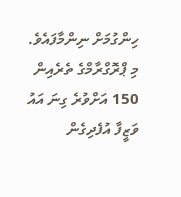ހިންގުމަށް ނިންމާފައެވެ. މި ޕްރޮގްރާމްގެ ތެރެއިން 150 އަށްވުރެ ގިނަ އައު ވަޒީފާ އުފެދިގެން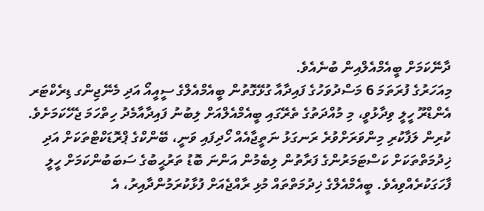ދާނޭކަމަށް ބީއެމްއެލްއިން ބުނެއެވެ.
މިއަހަރުގެ ފުރަތަމަ 6 މަސްދުވަހުގެ ފައިދާއާ ގުޅޭގޮތުން ބީއެމްއެލްގެ ސީއީއޯ އަދި މެނޭޖިންގ ޑިރެކްޓަރ އެންޑްރޫ ހީލީ ވިދާޅުވީ، މި މުއްދަތުގެ ތެރޭގައި ބީއެމްއެލްއަށް ލިބުނު ފައިދާއާމެދު ހިތްހަމަ ޖެހޭކަމަށެވެ. ކުރިން ލަފާކުރި މިންވަރަށްވުރެ ރަނގަޅު ނަތީޖާއެއް ހޯދިފައި ވަނީ، ބޭންކްގެ ޕްރޮޑަކްޓްތަކަށް އަދި ޚިދުމަތްތަކަށް ކަސްޓަމަރުންގެ ފަރާތުން ލިބެމުން އަންނަ ބޮޑު ތަރުޙީބުގެ ސަބަބުންކަމަށް ހީލީ ފާހަގަކުރެއްވިއެވެ. ބީއެމްއެލްގެ ޚިދުމަތްތައް މުޅި ރާއްޖެއަށް ފުޅާކުރަމުންދާއިރު، އެ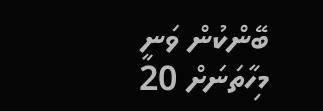ބޭންކުން ވަނީ މިހާތަނަށް 20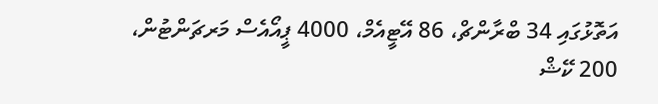އަތޮޅުގައި 34 ބްރާންޗް، 86 އޭޓީއެމް، 4000 ޕީއޯއެސް މަރޗަންޓުން، 200 ކޭޝް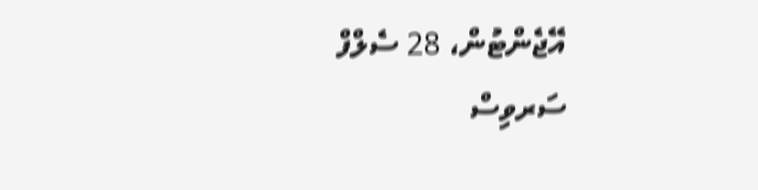އޭޖެންޓުން، 28 ސެލްފް ސަރވިސް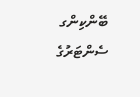ބޭންކިންގ ސެންޓަރުގެ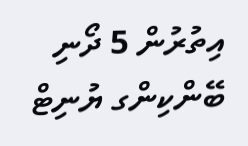އިތުރުން 5 ދޯނި ބޭންކިންގ ޔުނިޓް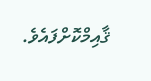ޤާއިމްކޮށްފައެވެ.